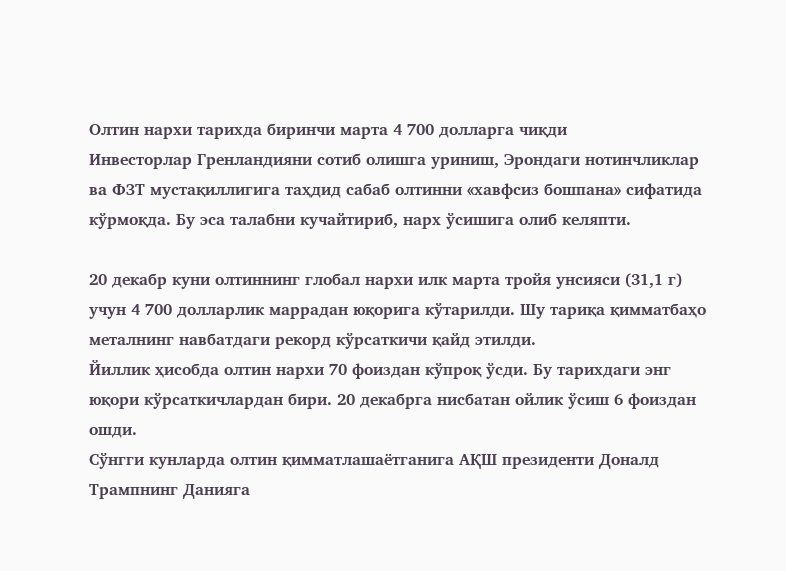Олтин нархи тарихда биринчи марта 4 700 долларга чиқди
Инвесторлар Гренландияни сотиб олишга уриниш, Эрондаги нотинчликлар ва ФЗТ мустақиллигига таҳдид сабаб олтинни «хавфсиз бошпана» сифатида кўрмоқда. Бу эса талабни кучайтириб, нарх ўсишига олиб келяпти.

20 декабр куни олтиннинг глобал нархи илк марта тройя унсияси (31,1 г) учун 4 700 долларлик маррадан юқорига кўтарилди. Шу тариқа қимматбаҳо металнинг навбатдаги рекорд кўрсаткичи қайд этилди.
Йиллик ҳисобда олтин нархи 70 фоиздан кўпроқ ўсди. Бу тарихдаги энг юқори кўрсаткичлардан бири. 20 декабрга нисбатан ойлик ўсиш 6 фоиздан ошди.
Сўнгги кунларда олтин қимматлашаётганига АҚШ президенти Доналд Трампнинг Данияга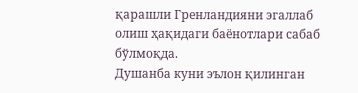қарашли Гренландияни эгаллаб олиш ҳақидаги баёнотлари сабаб бўлмоқда.
Душанба куни эълон қилинган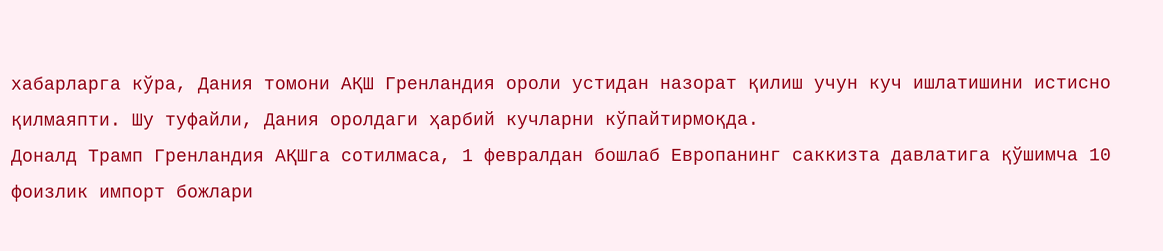хабарларга кўра, Дания томони АҚШ Гренландия ороли устидан назорат қилиш учун куч ишлатишини истисно қилмаяпти. Шу туфайли, Дания оролдаги ҳарбий кучларни кўпайтирмоқда.
Доналд Трамп Гренландия АҚШга сотилмаса, 1 февралдан бошлаб Европанинг саккизта давлатига қўшимча 10 фоизлик импорт божлари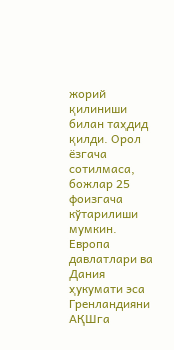жорий қилиниши билан таҳдид қилди. Орол ёзгача сотилмаса, божлар 25 фоизгача кўтарилиши мумкин.
Европа давлатлари ва Дания ҳукумати эса Гренландияни АҚШга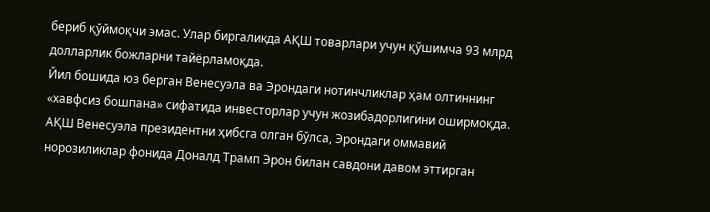бериб қўймоқчи эмас. Улар биргаликда АҚШ товарлари учун қўшимча 93 млрд долларлик божларни тайёрламоқда.
Йил бошида юз берган Венесуэла ва Эрондаги нотинчликлар ҳам олтиннинг «хавфсиз бошпана» сифатида инвесторлар учун жозибадорлигини оширмоқда. АҚШ Венесуэла президентни ҳибсга олган бўлса, Эрондаги оммавий норозиликлар фонида Доналд Трамп Эрон билан савдони давом эттирган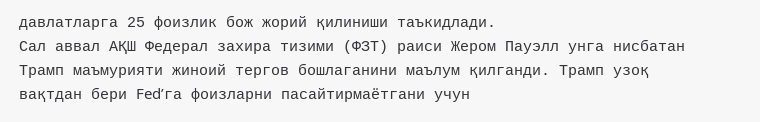давлатларга 25 фоизлик бож жорий қилиниши таъкидлади.
Сал аввал АҚШ Федерал захира тизими (ФЗТ) раиси Жером Пауэлл унга нисбатан Трамп маъмурияти жиноий тергов бошлаганини маълум қилганди. Трамп узоқ вақтдан бери Fed’га фоизларни пасайтирмаётгани учун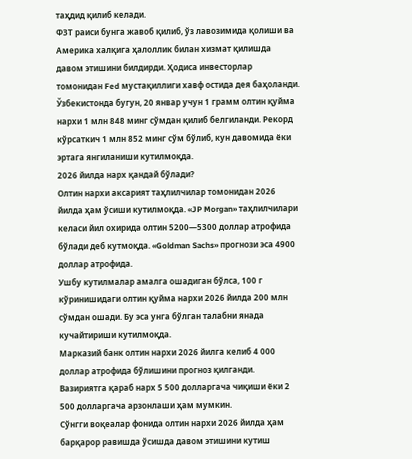таҳдид қилиб келади.
ФЗТ раиси бунга жавоб қилиб, ўз лавозимида қолиши ва Америка халқига ҳалоллик билан хизмат қилишда давом этишини билдирди. Ҳодиса инвесторлар томонидан Fed мустақиллиги хавф остида дея баҳоланди.
Ўзбекистонда бугун, 20 январ учун 1 грамм олтин қуйма нархи 1 млн 848 минг сўмдан қилиб белгиланди. Рекорд кўрсаткич 1 млн 852 минг сўм бўлиб, кун давомида ёки эртага янгиланиши кутилмоқда.
2026 йилда нарх қандай бўлади?
Олтин нархи аксарият таҳлилчилар томонидан 2026 йилда ҳам ўсиши кутилмоқда. «JP Morgan» таҳлилчилари келаси йил охирида олтин 5200—5300 доллар атрофида бўлади деб кутмоқда. «Goldman Sachs» прогнози эса 4900 доллар атрофида.
Ушбу кутилмалар амалга ошадиган бўлса, 100 г кўринишидаги олтин қуйма нархи 2026 йилда 200 млн сўмдан ошади. Бу эса унга бўлган талабни янада кучайтириши кутилмоқда.
Марказий банк олтин нархи 2026 йилга келиб 4 000 доллар атрофида бўлишини прогноз қилганди. Вазириятга қараб нарх 5 500 долларгача чиқиши ёки 2 500 долларгача арзонлаши ҳам мумкин.
Сўнгги воқеалар фонида олтин нархи 2026 йилда ҳам барқарор равишда ўсишда давом этишини кутиш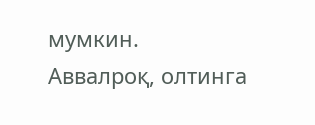мумкин.
Аввалроқ, олтинга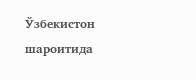Ўзбекистон шароитида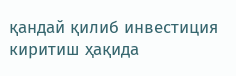қандай қилиб инвестиция киритиш ҳақида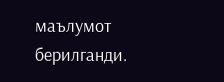маълумот берилганди.